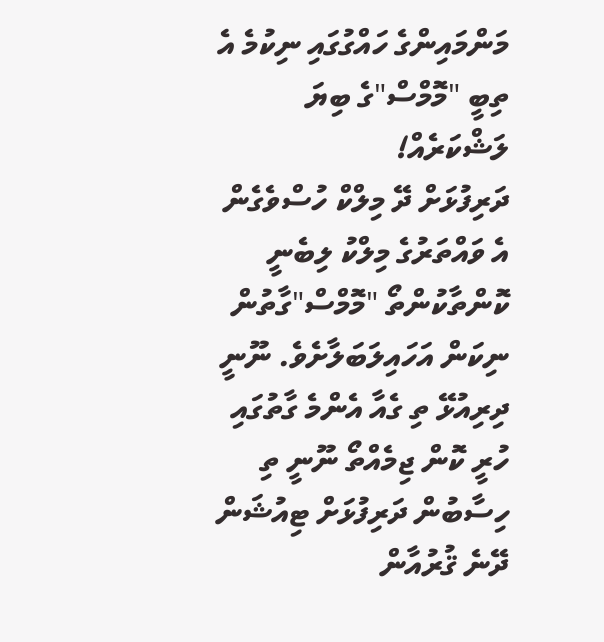މަންމައިންގެ ހައްގުގައި ނިކުމެ އެ ތިބީ "މޮމްސް"ގެ ބިޔަ ލަޝްކަރެއް!
ދަރިފުޅަށް ދޭ މިލްކް ހުސްވެގެން އެ ވައްތަރުގެ މިލްކު ލިބެނީ ކޮންތާކުންތޯ "މޮމްސް"ގާތުން ނިކަން އަހައިލަބަލާށެވެ. ނޫނީ ދިރިއުޅޭ ތި ގެއާ އެންމެ ގާތުގައި ހުރީ ކޮން ޖިމެއްތޯ ނޫނީ ތި ހިސާބުން ދަރިފުޅަށް ޓިއުޝަން ދޭނެ ޤުރުއާން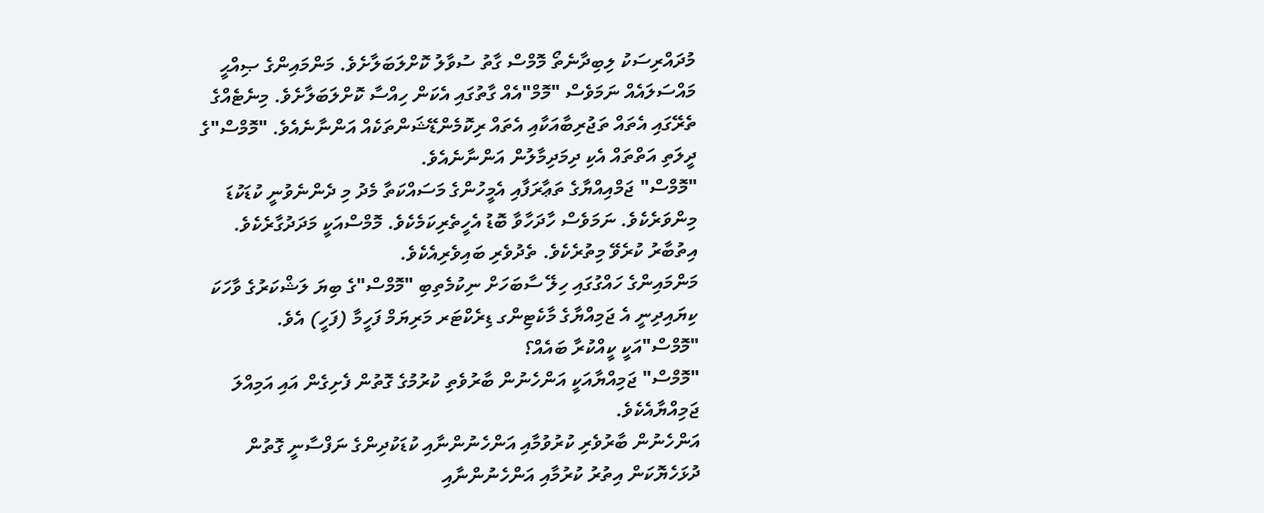މުދައްރިސަކު ލިބިދާނެތޯ މޮމްސް ގާތު ސުވާލު ކޮށްލަބަލާށެވެ. މަންމައިންގެ ޞިއްޙީ މައްސަލައެއް ނަމަވެސް "މޮމް"އެއް ގާތުގައި އެކަން ހިއްސާ ކޮށްލަބަލާށެވެ. މިނެޓެއްގެ ތެރޭގައި އެތައް ތަޖުރިބާއަކާއި އެތައް ރިކޮމެންޑޭޝަންތަކެއް އަންނާނެއެވެ. "މޮމްސް"ގެ ދީލަތި އަތްތައް އެކި ދިމަދިމާލުން އަންނާނެއެވެ.
"މޮމްސް" ޖަމްއިއްޔާގެ ތަޢާރަފާއި އެމީހުންގެ މަސައްކަތާ މެދު މި ދެންނެވުނީ ކުޑަކުޑަ މިންވަރެކެވެ. ނަމަވެސް ހާދަހާވާ ބޮޑު އެހީތެރިކަމެކެވެ. މޮމްސްއަކީ މަދަދުގާރެކެވެ. އިތުބާރު ކުރެވޭ މިތުރެކެވެ. ތެދުވެރި ބައިވެރިއެކެވެ.
މަންމައިންގެ ހައްގުގައި ހިލޭ ސާބަހަށް ނިކުމެތިބި "މޮމްސް"ގެ ބިޔަ ލަޝްކަރުގެ ވާހަކަ ކިޔައިދިނީ އެ ޖަމިއްޔާގެ މާކެޓިންގ ޑިރެކްޓަރ މަރިޔަމް ފަހީމާ (ފަހީ) އެވެ.
"މޮމްސް"އަކީ ކީއްކުރާ ބައެއް؟
"މޮމްސް" ޖަމިއްޔާއަކީ އަންހެނުން ބާރުވެތި ކުރުމުގެ ގޮތުން ފެށިގެން އައި އަމިއްލަ ޖަމިއްޔާއެކެވެ.
އަންހެނުން ބާރުވެރި ކުރުވުމާއި އަންހެނުންނާއި ކުޑަކުދިންގެ ނަފްސާނީ ގޮތުން ދުޅަހެޔޮކަން އިތުރު ކުރުމާއި އަންހެނުންނާއި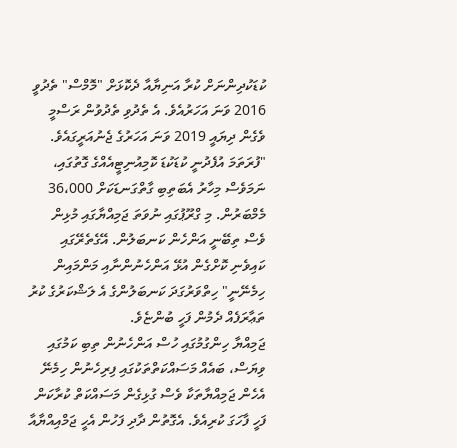ކުޑަކުދިންނަށް ކުރާ އަނިޔާއާ ދެކޮޅަށް "މޮމްސް" ތެދުވީ 2016 ވަނަ އަހަރުއެވެ. އެ ތެދުވި ތެދުވުން ރަސްމީ ވެގެން ދިޔައީ 2019 ވަނަ އަހަރުގެ ޖެނުއަރީގައެވެ.
"ފުރަތަމަ އުފެދުނީ ކުޑަކުޑަ ކޮމިއުނިޓީއެއްގެ ގޮތުގައި، ނަމަވެސް މިހާރު އެބަތިބި ގާތްގަނޑަކަށް 36،000 މެމްބަރުން. މި ގްރޫޕުގައި ނުވަތަ ޖަމިއްޔާގައި މުޅިން ވެސް ތިބޭނީ އަންހެން ކަނބަލުން. އޭގެތެރޭގައި ކައިވެނި ކޮށްގެން އުޅޭ އަންހެނުންނާއި މަންމައިން ހިމެނޭނީ" ހިތްވަރުގަދަ ކަނބަލުންގެ އެ ލަޝްކަރުގެ ކުރު ތަޢާރަފެއް ދެމުން ފަހީ ބުންޏެވެ.
ޖަމިއްޔާ ހިންގުމުގައި ހުސް އަންހެނުން ތިބި ކަމުގައި ވިޔަސް، ބައެއް މަސައްކަތްތަކުގައި ފިރިހެނުން ހިމެނޭ އެހެން ޖަމިއްޔާތަކާ ވެސް ގުޅިގެން މަސައްކަތް ކުރާކަން ފަހީ ފާހަގަ ކުރިއެވެ. އެގޮތުން ދާދި ފަހުން އެހީ ޖަމްއިއްޔާއާ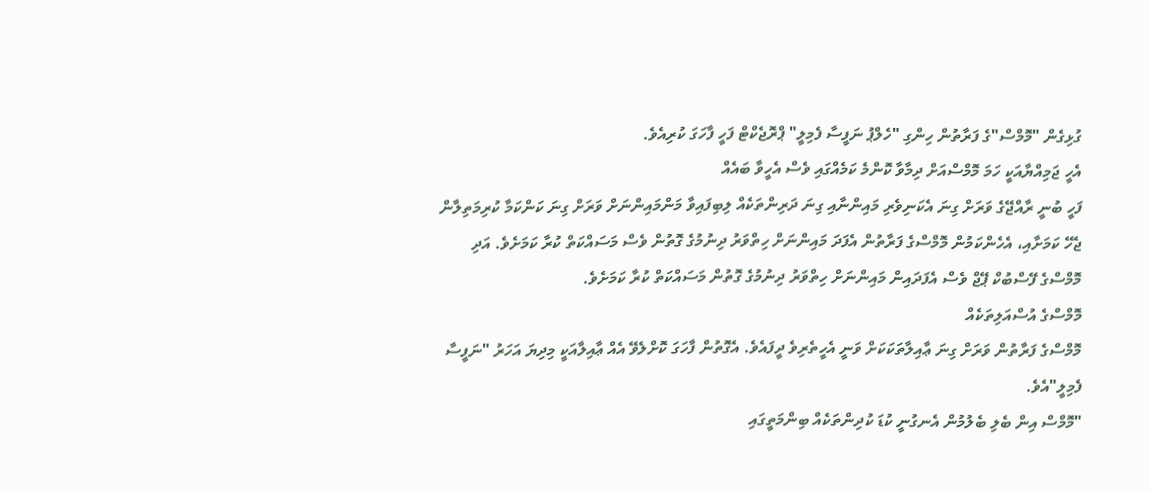ގުޅިގެން "މޮމްސް"ގެ ފަރާތުން ހިންގި "ހެލްޕު ނަފީސާ ފެމިލީ" ޕްރޮޖެކްޓް ފަހީ ފާހަގަ ކުރިއެވެ.
އެހީ ޖަމިއްޔާއަކީ ހަމަ މޮމްސްއަށް ދިމާވާ ކޮންމެ ކަމެއްގައި ވެސް އެހީވާ ބައެއް
ފަހީ ބުނީ ރާއްޖޭގެ ވަރަށް ގިނަ އެކަނިވެރި މައިންނާއި ގިނަ ދަރިންތަކެއް ލިބިފައިވާ މަންމައިންނަށް ވަރަށް ގިނަ ކަންކަމާ ކުރިމަތިލާން ޖެހޭ ކަމަށާއި، އެހެންކަމުން މޮމްސްގެ ފަރާތުން އެފަދަ މައިންނަށް ހިތްވަރު ދިނުމުގެ ގޮތުން ވެސް މަސައްކަތް ކުރާ ކަމަށެވެ. އަދި މޮމްސްގެ ފޭސްބުކް ޕޭޖް ވެސް އެފަދައިން މައިންނަށް ހިތްވަރު ދިނުމުގެ ގޮތުން މަސައްކަތް ކުރާ ކަމަށެވެ.
މޮމްސްގެ އުސްއަލިތަކެއް
މޮމްސްގެ ފަރާތުން ވަރަށް ގިނަ ޢާއިލާތަކަކަށް ވަނީ އެހީތެރިވެ ދީފައެވެ. އެގޮތުން ފާހަގަ ކޮށްލެވޭ އެއް ޢާއިލާއަކީ މިދިޔަ އަހަރު "ނަފީސާ ފެމިލީ"އެވެ.
"މޮމްސް އިން ބެލި ބެލުމުން އެނގުނީ ކުޑަ ކުދިންތަކެއް ބިންމަތީގައި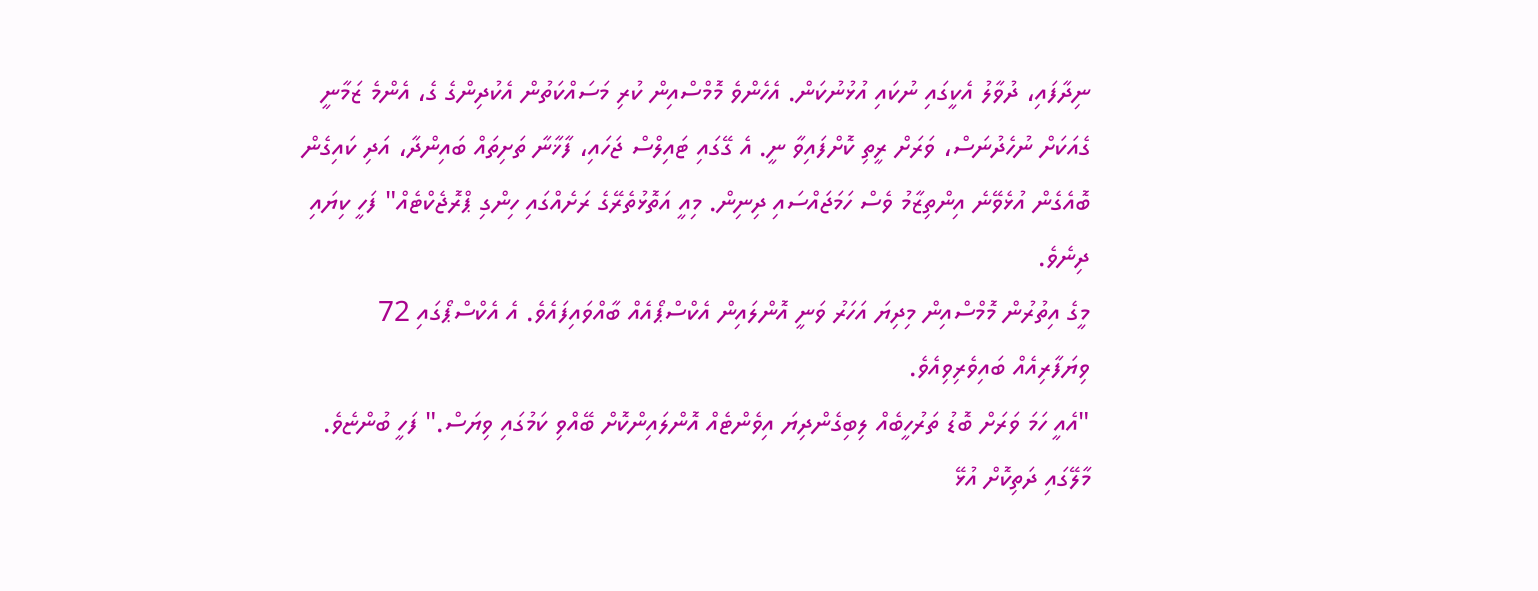ނިދާފައި، ދުވާލު އެކީގައި ނުކައި އުޅުނުކަން. އެހެންވެ މޮމްސްއިން ކުރި މަސައްކަތުން އެކުދިންގެ ގެ، އެންމެ ޒަމާނީ ގެއަކަށް ނުހެދުނަސް، ވަރަށް ރީތި ކޮށްފައިވާ ނީ. އެ ގޭގައި ޓައިލްސް ޖަހައި، ފާޚާނާ ތަށިތައް ބައިންދާ، އަދި ކައިގެން ބޮއެގެން އުޅެވޭނެ އިންތިޒާމު ވެސް ހަމަޖައްސައި ދިނިން. މިއީ އަތޮޅުތެރޭގެ ރަށެއްގައި ހިންގި ޕްރޮޖެކްޓެއް" ފަހީ ކިޔައި ދިނެވެ.
މީގެ އިތުރުން މޮމްސްއިން މިދިޔަ އަހަރު ވަނީ އޮންލައިން އެކްސްޕޯއެއް ބާއްވައިފައެވެ. އެ އެކްސްޕޯގައި 72 ވިޔަފާރިއެއް ބައިވެރިވިއެވެ.
"އެއީ ހަމަ ވަރަށް ބޮޑު ތަރުހީބެއް ލިބިގެންދިޔަ އިވެންޓެއް އޮންލައިންކޮށް ބޭއްވި ކަމުގައި ވިޔަސް." ފަހީ ބުންޏެވެ.
މާލޭގައި ދަތިކޮށް އުޅޭ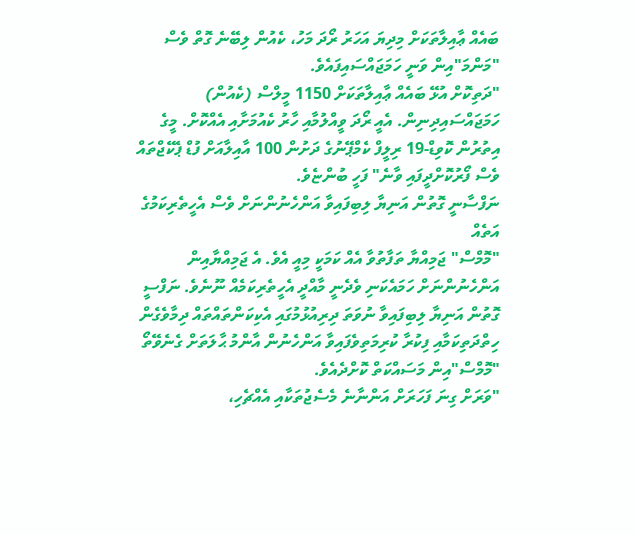ބައެއް ޢާއިލާތަކަށް މިދިޔަ އަހަރު ރޯދަ މަހު، ކެއުން ލިބޭނެ ގޮތް ވެސް "މަންމަ"އިން ވަނީ ހަމަޖައްސައިފައެވެ.
"ދަތިކޮށް އުޅޭ ބައެއް ޢާއިލާތަކަށް 1150 މީލްސް (ކެއުން) ހަމަޖައްސައިދިނިން. އެއީ ރޯދަ ވީއްލުމާއި ހާރު ކެއުމަށާއި އެއްކޮށް. މީގެ އިތުރުން ކޮވިޑް-19 ރިލީފް ކެމްޕޭނުގެ ދަށުން 100 އާއިލާއަށް ފުޑް ޕެކޭޖްތައް ވެސް ފޯރުކޮށްދީފައި ވާނެ" ފަހީ ބުންޏެވެ.
ނަފްސާނީ ގޮތުން އަނިޔާ ލިބިފައިވާ އަންހެނުންނަށް ވެސް އެހީތެރިކަމުގެ އަތެއް
"މޮމްސް" ޖަމިއްޔާ ތަފާތުވާ އެއް ކަމަކީ މިއީ އެވެ. އެ ޖަމިއްޔާއިން އަންހެނުންނަށް ހަމައެކަނި ވެދެނީ މާއްދީ އެހީތެރިކަމެއް ނޫނެވެ. ނަފްސީ ގޮތުން އަނިޔާ ލިބިފައިވާ ނުވަތަ ދިރިއުޅުމުގައި އެކިކަންތައްތައް ދިމާވެގެން ހިތްދަތިކަމާއި ފިކުރާ ކުރިމަތިވެފައިވާ އަންހެނުން އާންމު ޙާލަތަށް ގެނެވޭތޯ "މޮމްސް"އިން މަސައްކަތް ކޮށްދެއެވެ.
"ވަރަށް ގިނަ ފަހަރަށް އަންނާނެ މެސެޖުތަކާއި އެއްޗެހި،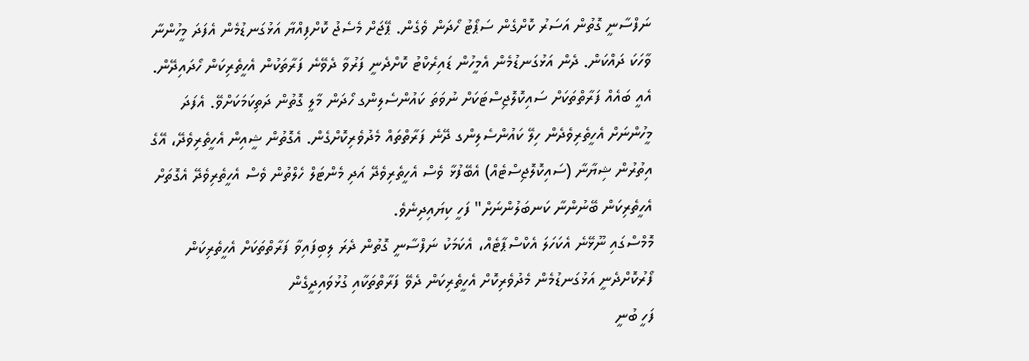ނަފްސާނީ ގޮތުން އަސަރު ކޮށްގެން ސަޕޯޓު ހޯދަން ވެގެން. ޕޭޖަށް މެސެޖު ކޮށްފިއްޔާ އަޅުގަނޑުމެން އެފަދަ މީހުންނާ ވާހަކަ ދައްކަން. ދެން އަޅުގަނޑުމެން އެމީހުން ޑައިރެކްޓު ކޮށްދެނީ ފަރުވާ ދެވޭނެ ފަރާތަކުން އެހީތެރިކަން ހޯދައިދޭން. އެއީ ބައެއް ފަރާތްތަކަށް ސައިކޮލޮޖިސްޓަކަށް ނުވަތަ ކައުންސެލިންގ ހޯދަން މާލީ ގޮތުން ދަތިކަމަކަށްވޭ. އެފަދަ މީހުންނަށް އެހީތެރިވެދެން ހިލޭ ކައުންސެލިންގ ދޭނެ ފަރާތްތައް މެދުވެރިކޮށްގެން. އެގޮތުން ޝީއިން އެހީތެރިވެދޭ، އޭގެ އިތުރުން ޝިޔާނާ (ސައިކޮލޮޖިސްޓެއް) އެބޭފުޅާ ވެސް އެހީތެރިވެދޭ އަދި މެންޓަލް ހެލްތުން ވެސް އެހީތެރިވެދޭ އެގޮތަށް އެހީތެރިކަން ބޭނުންނާ ކަނބަލުންނަށް" ފަހީ ކިޔައިދިނެވެ.
މޮމްސްގައި ނޫޅޭނެ އެކަހަލަ އެކްސްޕާޓެއް، އެކަމަކު ނަފްސާނީ ގޮތުން ދެރަ ލިބިފައިވާ ފަރާތްތަކަށް އެހީތެރިކަން ފޯރުކޮށްދެނީ އަޅުގަނޑުމެން މެދުވެރިކޮށް އެހީތެރިކަން ދެވޭ ފަރާތްތަކާއި ގުޅުވައިދީގެން
ފަހީ ބުނީ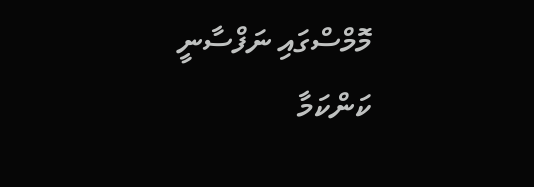މޮމްސްގައި ނަފްސާނީ ކަންކަމާ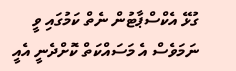ގުޅޭ އެކްސްޕާޓުން ނެތް ކަމުގައި ވީ ނަމަވެސް އެ މަސައްކަތް ކޮށްދެނީ އެއީ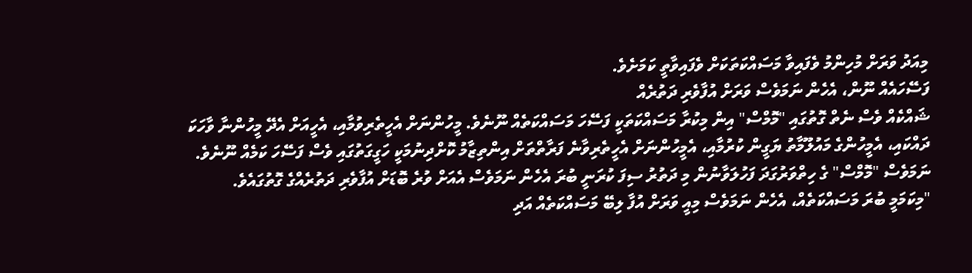މިއަދު ވަރަށް މުހިންމު ވެފައިވާ މަސައްކަތަކަށް ވެފައިވާތީ ކަމަށެވެ.
ފަސޭހައެއް ނޫން، އެހެން ނަމަވެސް ވަރަށް އުފާވެރި ދަތުރެއް
ޝައްކެއް ވެސް ނެތް ގޮތުގައި "މޮމްސް" އިން މިކުރާ މަސައްކަތަކީ ފަސޭހަ މަސައްކަތެއް ނޫނެވެ. މީހުންނަށް އެހީތެރިވުމާއި، އެހީއަށް އެދޭ މީހުންނާ ވާހަކަ ދައްކައި، އެމީހުންގެ މައުލޫމާތު ޔަގީން ކުރުމާއި، އެމީހުންނަށް އެހީތެރިވާނެ ފަރާތްތަށް އިންތިޒާމު ކޮށްދިނުމަކީ ހަގީގަތުގައި ވެސް ފަސޭހަ ކަމެއް ނޫނެވެ. ނަމަވެސް "މޮމްސް" ގެ ހިތްވަރުގަދަ ފަހުލަވާނުން މި ދަތުރު ސިފަ ކުރަނީ ބުރަ އެހެން ނަމަވެސް އެއަށް ވުރެ ބޮޑަށް އުފާވެރި ދަތުރެއްގެ ގޮތުގައެވެ.
"މިކަމަމީ ބުރަ މަސައްކަތެއް، އެހެން ނަމަވެސް މިއީ ވަރަށް އުފާ ލިބޭ މަސައްކަތެއް އަދި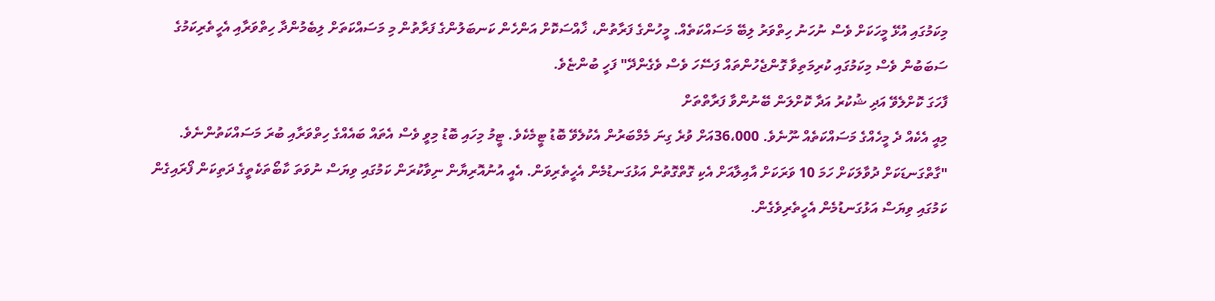މިކަމުގައި އުޅޭ މީހަކަށް ވެސް ނުހަނު ހިތްވަރު ލިބޭ މަސައްކަތެއް. މީހުންގެ ފަރާތުން، ޚާއްސަކޮށް އަންހެން ކަނބަލުންގެ ފަރާތުން މި މަސައްކަތަށް ލިބެމުންދާ ހިތްވަރާއި އެހީތެރިކަމުގެ ސަބަބުން ވެސް މިކަމުގައި ކުރިމަތިވާ ގޮންޖެހުންތައް ފަސޭހަ ވެސް ވެގެންދޭ" ފަހީ ބުންޏެވެ.
ފާހަގަ ކޮށްލެވޭ އަދި ޝުކުރު އަދާ ކޮށްލަން ބޭނުންވާ ފަރާތްތަށް
މިއީ އެކެއް ދެ މީހެއްގެ މަސައްކަތެއް ނޫނެވެ. 36،000އަށް ވުރެ ގިނަ މެމްބަރުން އެކުލެވޭ ބޮޑު ޓީމެކެވެ. ޓީމު މިހައި ބޮޑު މިވީ ވެސް އެތައް ބައެއްގެ ހިތްވަރާއި ބުރަ މަސައްކަތުންނެވެ.
"ގާތްގަނޑަކަށް ދުވާލަކަށް ހަމަ 10 ވަރަކަށް އާއިލާއަށް އެކި ގޮތްގޮތުން އަޅުގަނޑުމެން އެހީތެރިވަން. އެއީ އުނުއޮރިޔާން ނިވާކުރަން ކަމުގައި ވިޔަސް ނުވަތަ ކާބޯތަކެތީގެ ދަތިކަން ފޯރައިގެން ކަމުގައި ވިޔަސް އަޅުގަނޑުމެން އެހީތެރިވެގެން.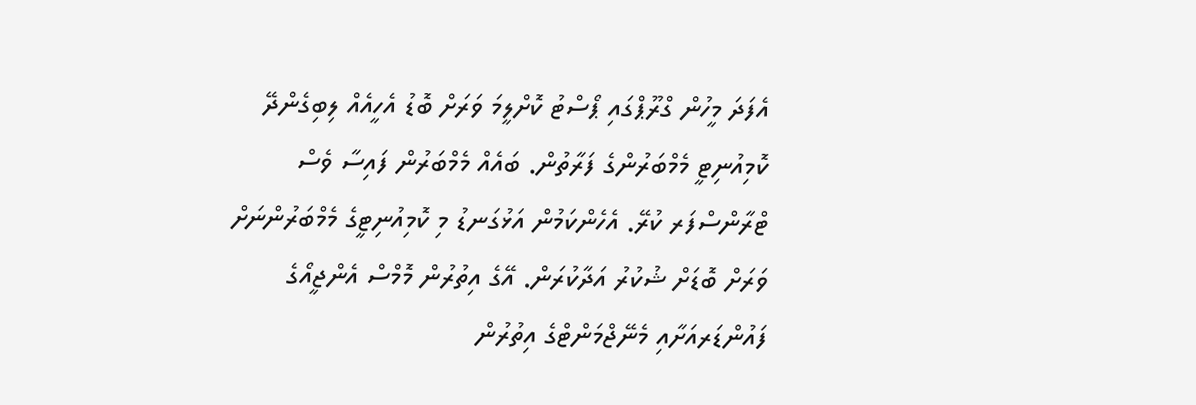އެފަދަ މީހުން ގްރޫޕްގައި ޕޯސްޓު ކޮށްލީމަ ވަރަށް ބޮޑު އެހީއެއް ލިބިގެންދޭ ކޮމިއުނިޓީ މެމްބަރުންގެ ފަރާތުން. ބައެއް މެމްބަރުން ފައިސާ ވެސް ޓްރާންސްފަރ ކުރޭ. އެހެންކަމުން އަޅުގަނޑު މި ކޮމިއުނިޓީގެ މެމްބަރުންނަށް ވަރަށް ބޮޑަށް ޝުކުރު އަދާކުރަން. އޭގެ އިތުރުން މޮމްސް އެންޖީއޯގެ ފައުންޑަރއަށާއި މެނޭޖްމަންޓްގެ އިތުރުން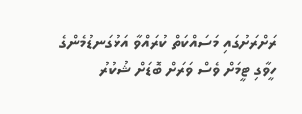ރަށްރަށުގައި މަސައްކަތް ކުރައްވާ އަޅުގަނޑުމެންގެ ހީވާގި ޓީމަށް ވެސް ވަރަށް ބޮޑަށް ޝުކުރު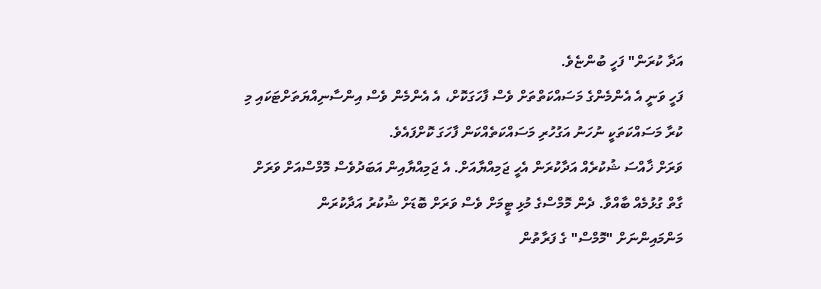އަދާ ކުރަން" ފަހީ ބުންޏެވެ.
ފަހީ ވަނީ އެ އެންމެންގެ މަސައްކަތްތަށް ވެސް ފާހަގަކޮށް، އެ އެންމެން ވެސް އިންސާނިއްޔަތަށްޓަކައި މި ކުރާ މަސައްކަތަކީ ނުހަނު އަގުހުރި މަސައްކަތެއްކަން ފާހަގަ ކޮށްފައެވެ.
ވަރަށް ޚާއްސަ ޝުކުރެއް އަދާކުރަން އެހީ ޖަމިއްޔާއަށް. އެ ޖަމިއްޔާއިން އަބަދުވެސް މޮމްސްއަށް ވަރަށް ގާތް ގުޅުމެއް ބާއްވާ. ދެން މޮމްސްގެ މުޅި ޓީމަށް ވެސް ވަރަށް ބޮޑަށް ޝުކުރު އަދާކުރަން
މަންމައިންނަށް "މޮމްސް" ގެ ފަރާތުން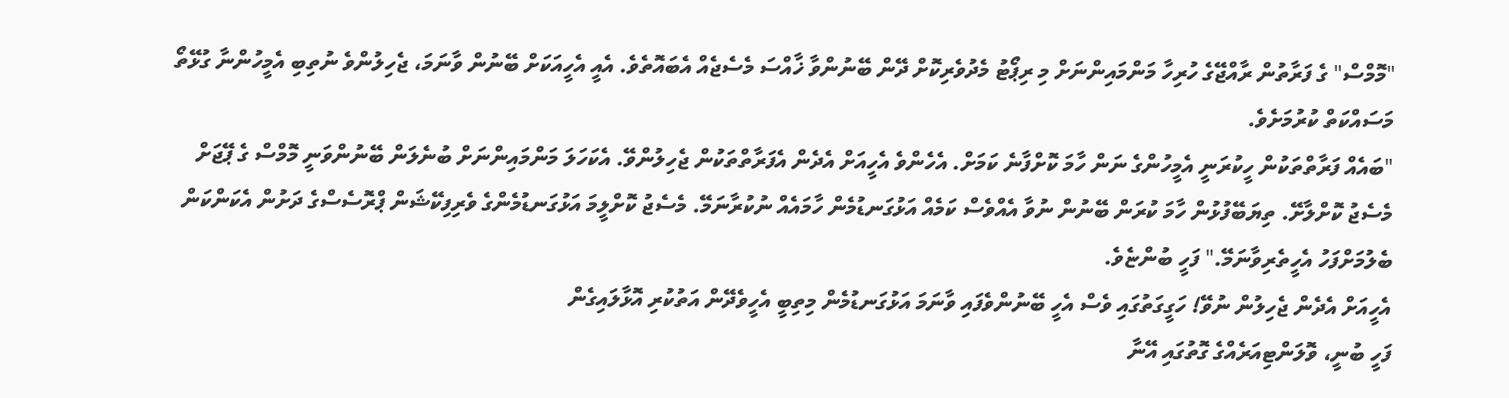"މޮމްސް" ގެ ފަރާތުން ރާއްޖޭގެ ހުރިހާ މަންމައިންނަށް މި ރިޕޯޓު މެދުވެރިކޮށް ދޭން ބޭނުންވާ ޚާއްސަ މެސެޖެއް އެބައޮތެވެ. އެއީ އެހީއަކަށް ބޭނުން ވާނަމަ، ޖެހިލުންވެ ނުތިބި އެމީހުންނާ ގުޅޭތޯ މަސައްކަތް ކުރުމަށެވެ.
"ބައެއް ފަރާތްތަކުން ހީކުރަނީ އެމީހުންގެ ނަން ހާމަ ކޮށްފާނެ ކަމަށް. އެހެންވެ އެހީއަށް އެދެން އެފަރާތްތަކުން ޖެހިލުންވޭ. އެކަހަލަ މަންމައިންނަށް ބުނެލަން ބޭނުންވަނީ މޮމްސް ގެ ޕޭޖަށް މެސެޖު ކޮށްލާށޭ. ތިޔަބޭފުޅުން ހާމަ ކުރަން ބޭނުން ނުވާ އެއްވެސް ކަމެއް އަޅުގަނޑުމެން ހާމައެއް ނުކުރާނަމޭ. މެސެޖު ކޮށްލީމަ އަޅުގަނޑުމެންގެ ވެރިފިކޭޝަން ޕްރޮސެސްގެ ދަށުން އެކަންކަން ބެލުމަށްފަހު އެހީތެރިވާނަމޭ." ފަހީ ބުންޏެވެ.
އެހީއަށް އެދެން ޖެހިލުން ނުވޭ! ހަގީގަތުގައި ވެސް އެހީ ބޭނުންވެފައި ވާނަމަ އަޅުގަނޑުމެން މިތިބީ އެހީވެދޭން އަތުކުރި އޮޅާލައިގެން
ފަހީ ބުނީ، ވޮލަންޓިއަރެއްގެ ގޮތުގައި އޭނާ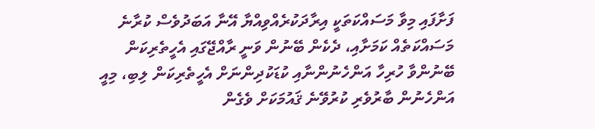ފަށާފައި މިވާ މަސައްކަތަކީ އިރާދަކުރެއްވިއްޔާ އޭނާ އަބަދުވެސް ކުރާނެ މަސައްކަތެއް ކަމަށާއި، ދެކެން ބޭނުން ވަނީ ރާއްޖޭގައި އެހީތެރިކަން ބޭނުންވާ ހުރިހާ އަންހެނުންނާއި ކުޑަކުދިންނަށް އެހީތެރިކަން ލިބި، މިއީ އަންހެނުން ބާރުވެރި ކުރުވޭނެ ޤައުމަކަށް ވެގެން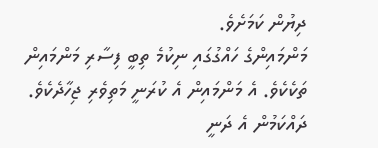ދިޔުން ކަމަށެވެ.
މަންމައިންގެ ހައްގުގައި ނިކުމެ ތިބީ ފިސާރި މަންމައިން ތަކެކެވެ. އެ މަންމައިން އެ ކުރަނީ މަތިވެރި ޖިހާދެކެވެ. ދައްކަމުން އެ ދަނީ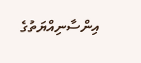އިންސާނިއްޔަތުގެ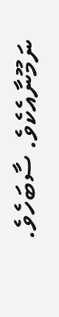ނަމޫނާއެކެވެ. ސާބަހެވެ.